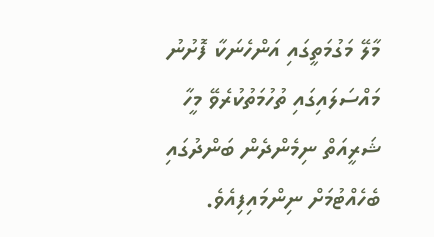މާލޭ މަގުމަތީގައި އަންހެނަކާ ފޮށުނު މައްސަލައިގައި ތުހުމަތުކުރެވޭ މީހާ ޝަރީއަތް ނިމެންދެން ބަންދުގައި ބެހެއްޓުމަށް ނިންމައިފިއެވެ.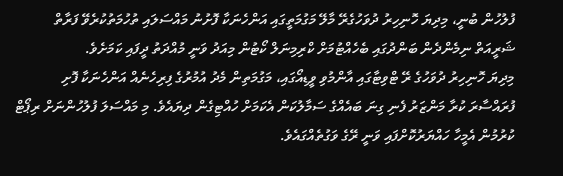ފުލުހުން ބުނީ، މިދިޔަ ހޮނިހިރު ދުވަހުގެރޭ މާލޭ މަގުމަތީގައި އަންހެނަކާ ފޮށުނު މައްސަލައި ތުހުމަތުކުރެވޭ ފަރާތް ޝަރީއަތް ނިމެންދެން ބަންދުގައި ބެހެއްޓުމަށް ކްރިމިނަލް ކޯޓުން މިއަދު ވަނީ މުއްދަތު ދީފައި ކަމަށެވެ.
މިދިޔަ ހޮނިހިރު ދުވަހުގެ ރޭ ޓްވިޓާގައި އާންމުވި ވީޑިއޯގައި، މަގުމަތިން މެދު އުމުރުގެ ފިރިހެނެއް އަންހެނަކާ ފޮށި ފުރައްސާރަ ކުރާ މަންޒަރު ފެނި ގިނަ ބައެއްގެ ސަމާލުކަން އެކަމަށް ހުއްޓިގެން ދިޔައެވެ. މި މައްސަލަ ފުލުހުންނަށް ރިޕޯޓް ކުރުމުން އެމީހާ ހައްޔަރުކޮށްފައި ވަނީ ރޭގެ ވަގުތެއްގައެވެ.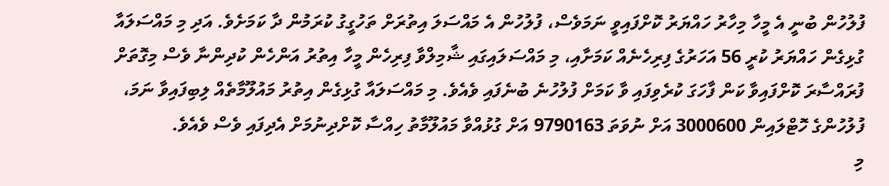ފުލުހުން ބުނީ އެ މީހާ މިހާރު ހައްޔަރު ކޮށްފައިވީ ނަމަވެސް، ފުލުހުން އެ މައްސަލަ އިތުރަށް ތަހުގީގު ކުރަމުން ދާ ކަމަށެވެ. އަދި މި މައްސަލައާ ގުޅިގެން ހައްޔަރު ކުރީ 56 އަހަރުގެ ފިރިހެނެއް ކަމަށާއި، މި މައްސަލައިގައި ޝާމިލްވާ ފިރިހެން މީހާ އިތުރު އަންހެން ކުދިންނާ ވެސް މިގޮތަށް ފުރައްސާރަ ކޮށްފައިވާ ކަން ފާހަގަ ކުރެވިފައި ވާ ކަމަށް ފުލުހުނެ ބުނެފައި ވެއެވެ. މި މައްސަލައާ ގުޅިގެން އިތުރު މައުލޫމާތެއް ލިބިފައިވާ ނަމަ، ފުލުހުންގެ ހޮޓްލައިން 3000600 އަށް ނުވަތަ 9790163 އަށް ގުޅުއްވާ މައުލޫމާތު ހިއްސާ ކޮށްދިނުމަށް އެދިފައި ވެސް ވެއެވެ.
މި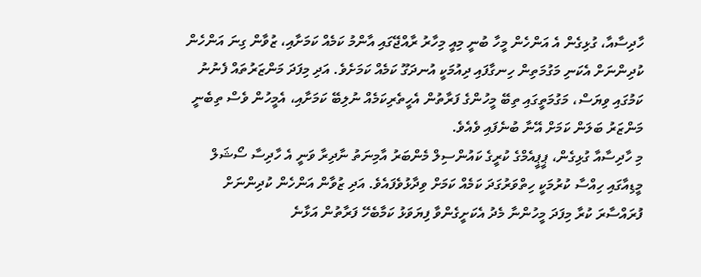ހާދިސާއާ، ގުޅިގެން އެ އަންހެން މީހާ ބުނީ މިއީ މިހާރު ރާއްޖޭގައި އާންމު ކަމެއް ކަމަށާއި، ޒުވާން ގިނަ އަންހެން ކުދިންނަށް އެކަނި މަގުމަތިން ހިނގާފައި ދިއުމަކީ އުނދަގޫ ކަމެއް ކަމަށެވެ. އަދި މިފަދަ މަންޒަރުތައް ފެނުނު ކަމުގައި ވިޔަސް، މަގުމަތީގައި ތިބޭ މީހުންގެ ފަރާތުން އެހީތެރިކަމެއް ނުލިބޭ ކަމަށާއި، އެމީހުން ވެސް ތިބެނީ މަންޒަރު ބަލަން ކަމަށް އޭނާ ބުނެފައި ވެއެވެ.
މި ހާދިސާއާ ގުޅިގެން، ޕީޕީއެމްގެ ކުރީގެ ކައުންސިލް މެންބަރު އާމިނަތު ނާދިރާ ވަނީ އެ ހާދިސާ ސޯޝަލް މީޑިއާގައި ހިއްސާ ކުރުމަކީ ހިތްވަރުގަދަ ކަމެއް ކަމަށް ވިދާޅުވެފައެވެ. އަދި ޒުވާން އަންހެން ކުދިންނަށް ފުރައްސާރަ ކުރާ މިފަދަ މީހުންނާ މެދު އެކަށީގެންވާ ފިޔަވަޅު ކަމާބެހޭ ފަރާތުން އަޅާނެ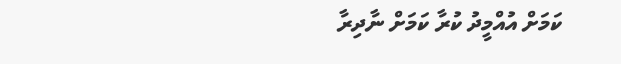ކަމަށް އުއްމީދު ކުރާ ކަމަށް ނާދިރާ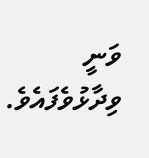ވަނީ ވިދާޅުވެފައެވެ.